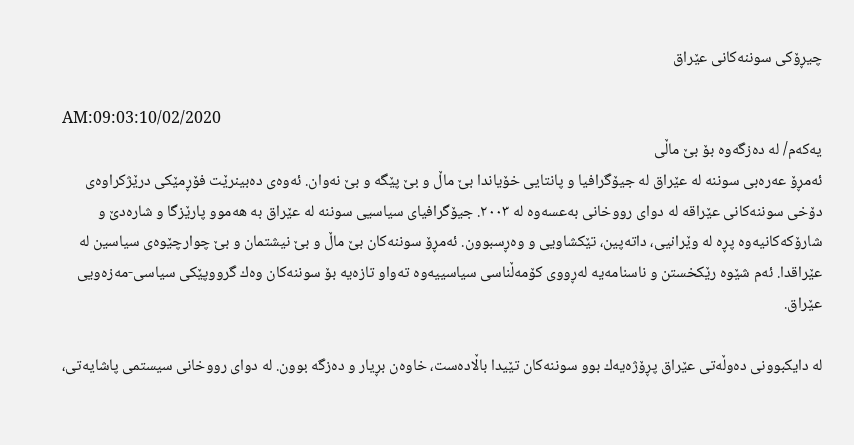چیڕۆكی سوننه‌كانی عێراق

AM:09:03:10/02/2020
یه‌كه‌م/ له‌ ده‌زگه‌وه‌ بۆ بێ ماڵی
ئه‌مڕۆ عه‌ره‌بی سوننه‌ له‌ عێراق له‌ جیۆگرافیا و پانتایی خۆیاندا بێ ماڵ و بێ پێگه‌ و بێ نه‌وان. ئه‌وه‌ی ده‌بینرێت فۆڕمێكی درێژكراوه‌ی دۆخی سوننه‌كانی عێراقه‌ له‌ دوای رووخانی به‌عسه‌وه‌ له‌ ٢٠٠٣. جیۆگرافیای سیاسیی سوننه‌ له‌ عێراق به‌ هه‌موو پارێزگا و شاره‌دێ و شارۆكه‌كانیه‌وه‌ پڕه‌ له‌ وێرانیی، داته‌پین، تێكشاویی و وه‌ڕسبوون. ئه‌مڕۆ سوننه‌كان بێ ماڵ و بێ نیشتمان و بێ چوارچێوه‌ی سیاسین له‌ عێراقدا. ئه‌م شێوه‌ رێكخستن و ناسنامه‌یه‌ له‌ڕووی كۆمه‌ڵناسی سیاسییه‌وه‌ ته‌واو تازه‌یه‌ بۆ سوننه‌كان وه‌ك گرووپێكی سیاسی-مه‌زه‌ویی عێراق.

له‌ دایكبوونی ده‌وڵه‌تی عێراق پڕۆژه‌یه‌ك بوو سوننه‌كان تێیدا باڵاده‌ست، خاوه‌ن بڕیار و ده‌زگه‌ بوون. له‌ دوای رووخانی سیستمی پاشایه‌تی،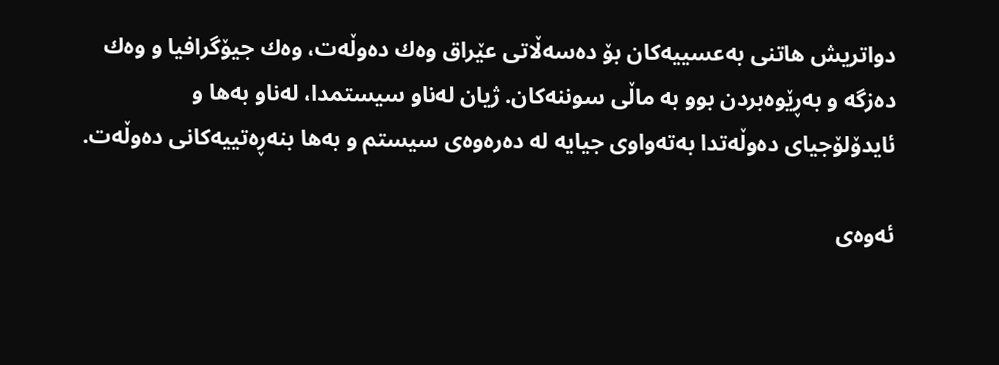دواتریش هاتنی به‌عسییه‌كان بۆ ده‌سه‌ڵاتی عێراق وه‌ك ده‌وڵه‌ت، وه‌ك جیۆگرافیا و وه‌ك ده‌زگه‌ و به‌ڕێوه‌بردن بوو به‌ ماڵی سوننه‌كان. ژیان له‌ناو سیستمدا، له‌ناو به‌ها و ئایدۆلۆجیای ده‌وڵه‌تدا به‌ته‌واوی جیایه‌ له‌ ده‌ره‌وه‌ی سیستم و به‌ها بنه‌ڕه‌تییه‌كانی ده‌وڵه‌ت.

ئه‌وه‌ی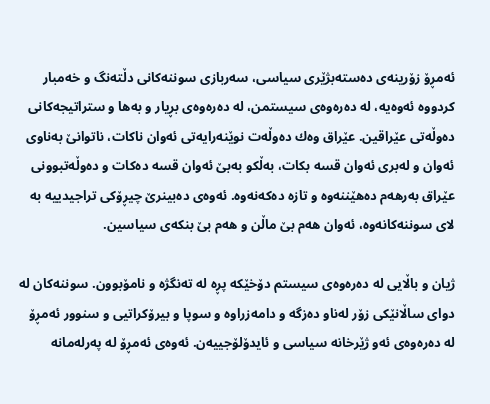ئه‌مڕۆ زۆرینه‌ی ده‌سته‌بژێری سیاسی، سه‌ربازی سوننه‌كانی دڵته‌نگ و خه‌مبار كردووه‌ ئه‌وه‌یه‌، له‌ ده‌ره‌وه‌ی سیستمن، له‌ ده‌ره‌وه‌ی بڕیار و به‌ها و ستراتیجه‌كانی ده‌وڵه‌تی عێراقین. عێراق وه‌ك ده‌وڵه‌ت نوێنه‌رایه‌تی ئه‌وان ناكات، ناتوانێ به‌ناوی ئه‌وان و له‌بری ئه‌وان قسه‌ بكات، به‌ڵكو به‌بێ ئه‌وان قسه‌ ده‌كات و ده‌وڵه‌تبوونی عێراق به‌رهه‌م ده‌هێننه‌وه‌ و تازه‌ ده‌كه‌نه‌وه‌. ئه‌وه‌ی ده‌بینرێ چیڕۆكی تراجیدییه‌ به‌ لای سوننه‌كانه‌وه‌، ئه‌وان هه‌م بێ ماڵن و هه‌م بێ بنكه‌ی سیاسین.

ژیان و باڵایی له‌ ده‌ره‌وه‌ی سیستم دۆخێكه‌ پڕه‌ له‌ ته‌نگژه‌ و نامۆبوون. سوننه‌كان له‌ دوای ساڵانێكی زۆر له‌ناو ده‌زگه‌ و دامه‌زراوه‌ و سوپا و بیرۆكراتیی و سنوور ئه‌مڕۆ له‌ ده‌ره‌وه‌ی ئه‌و ژێرخانه‌ سیاسی و ئایدۆلۆجییه‌ن. ئه‌وه‌ی ئه‌مڕۆ له‌ په‌رله‌مانه‌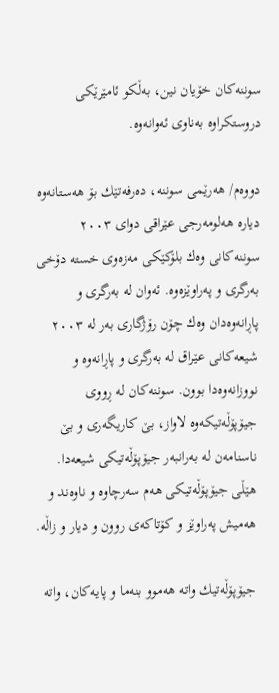سوننه‌كان خۆیان نین، به‌ڵكو ئامێرێكی دروستكراوه‌ به‌ناوی ئه‌وانه‌وه‌.

دووه‌م/ هه‌رێمی سوننه‌، ده‌رفه‌تێك بۆ هه‌ستانه‌وه‌
دیاره‌ هه‌لومه‌رجی عێراقی دوای ٢٠٠٣ سوننه‌كانی وه‌ك بلۆكێكی مه‌زه‌وی خسته‌ دۆخی به‌رگری و په‌راوێزه‌وه‌. ئه‌وان له‌ به‌رگری و پاڕانه‌وه‌دان وه‌ك چۆن رۆژگاری به‌ر له‌ ٢٠٠٣ شیعه‌كانی عێراق له‌ به‌رگری و پاڕانه‌وه‌ و نووزانه‌وه‌دا بوون. سوننه‌كان له‌ ڕووی جیۆپۆڵه‌تیكه‌وه‌ لاواز، بێ كاریگه‌ری و بێ ناسنامه‌ن له‌ به‌رانبه‌ر جیۆپۆڵه‌تیكی شیعه‌دا. هێڵی جیۆپۆڵه‌تیكی هه‌م سه‌رچاوه‌ و ناوه‌ند و هه‌میش په‌راوێز و كۆتاكه‌ی روون و دیار و زاڵه‌.

جیۆپۆڵه‌تیك واته‌ هه‌موو بنه‌ما و پایه‌كان، واته‌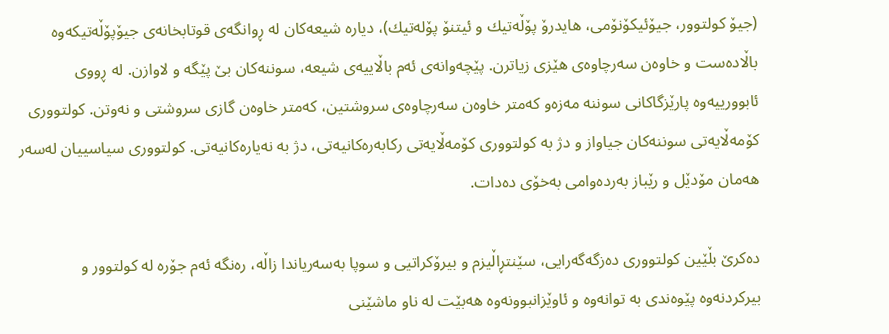(جیۆ كولتوور، جیۆئیكۆنۆمی، هایدرۆ پۆڵه‌تیك و ئیتنۆ پۆله‌تیك)، دیاره‌ شیعه‌كان له‌ ڕوانگه‌ی قوتابخانه‌ی جیۆپۆڵه‌تیكه‌وه‌ باڵاده‌ست و خاوه‌ن سه‌رچاوه‌ی هێزی زیاترن. پێچه‌وانه‌ی ئه‌م باڵاییه‌ی شیعه‌، سوننه‌كان بێ پێگه‌ و لاوازن. له‌ ڕووی ئابوورییه‌وه‌ پارێزگاكانی سوننه‌ مه‌زه‌و كه‌متر خاوه‌ن سه‌رچاوه‌ی سروشتین، كه‌متر خاوه‌ن گازی سروشتی و نه‌وتن. كولتووری كۆمه‌ڵایه‌تی سوننه‌كان جیاواز و دژ به‌ كولتووری كۆمه‌ڵایه‌تی ركابه‌ره‌كانیه‌تی، دژ به‌ نه‌یاره‌كانیه‌تی. كولتووری سیاسییان له‌سه‌ر هه‌مان مۆدێل و رێباز به‌رده‌وامی به‌خۆی ده‌دات.

ده‌كرێ بڵێین كولتووری ده‌زگه‌گه‌رایی، سێنتڕاڵیزم و بیرۆكراتیی و سوپا به‌سه‌ریاندا زاڵه‌، ره‌نگه‌ ئه‌م جۆره‌ له‌ كولتوور و بیركردنه‌وه‌ پێوه‌ندی به‌ توانه‌وه‌ و ئاوێزانبوونه‌وه‌ هه‌بێت له‌ ناو ماشێنی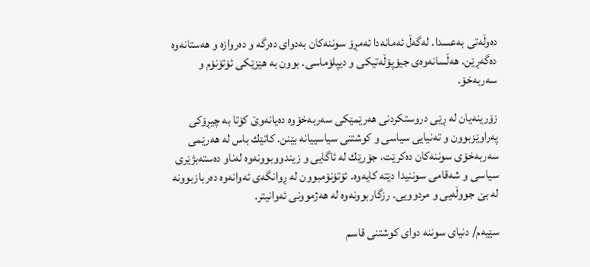ده‌وڵه‌تی به‌عسدا. له‌گه‌ڵ ئه‌مانه‌دا ئه‌مڕۆ سوننه‌كان به‌دوای ده‌رگه‌ و ده‌روازه‌ و هه‌ستانه‌وه‌ ده‌گه‌ڕێن. هه‌ڵسانه‌وه‌ی جیۆپۆڵه‌تیكی و دیپلۆماسی. بوون به‌ هێزێكی ئۆتۆنۆم و سه‌ربه‌خۆ.

زۆرینه‌یان له‌ ڕێی دروستكردنی هه‌رێمێكی سه‌ربه‌خۆوه‌ ده‌یانه‌وێ كۆتا به‌ چیڕۆكی په‌راوێزبوون و ته‌نیایی سیاسی و كوشتنی سیاسییانه‌ بێنن. كاتێك باس له‌ هه‌رێمی سه‌ربه‌خۆی سوننه‌كان ده‌كرێت، جۆرێك له‌ ئاگایی و زیندووبوونه‌وه‌ له‌ناو ده‌سته‌بژێری سیاسی و شه‌قامی سوننیدا دێته‌ كایه‌وه‌. ئۆتۆنۆمبوون له‌ ڕوانگه‌ی ئه‌وانه‌وه‌ ده‌ربازبوونه‌ له‌ بێ جووڵه‌یی و مردوویی. رزگاربوونه‌وه‌ له‌ هه‌ژموونی ئه‌وانیتر.

سێیه‌م/ دنیای سوننه‌ دوای كوشتنی قاسم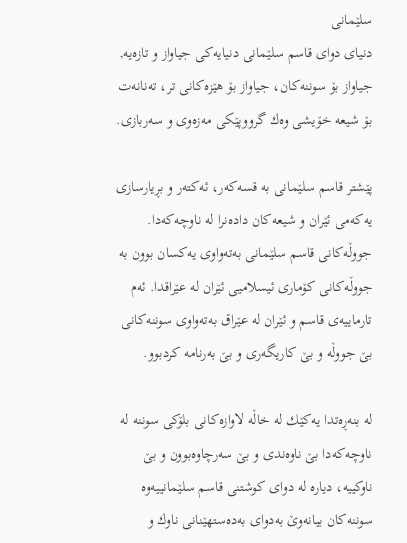سلێمانی
دنیای دوای قاسم سلێمانی دنیایه‌كی جیاواز و تازه‌یه‌, جیاواز بۆ سوننه‌كان، جیاواز بۆ هێزه‌كانی تر، ته‌نانه‌ت بۆ شیعه‌ خۆیشی وه‌ك گرووپێكی مه‌زه‌وی و سه‌ربازی.

پێشتر قاسم سلێمانی به‌ قسه‌كه‌ر، ئه‌كته‌ر و بڕیارسازی یه‌كه‌می ئێران و شیعه‌كان داده‌نرا له‌ ناوچه‌كه‌دا. جووڵه‌كانی قاسم سلێمانی به‌ته‌واوی یه‌كسان بوون به‌ جووڵه‌كانی كۆماری ئیسلامیی ئێران له‌ عێراقدا. ئه‌م تارماییه‌ی قاسم و ئێران له‌ عێراق به‌ته‌واوی سوننه‌كانی بێ جووڵه‌ و بێ كاریگه‌ری و بێ به‌رنامه‌ كردبوو.

له‌ بنه‌ڕه‌تدا یه‌كێك له‌ خاڵه‌ لاوازه‌كانی بلۆكی سوننه‌ له‌ ناوچه‌كه‌دا بێ ناوه‌ندی و بێ سه‌رچاوه‌بوون و بێ ناوكییه‌، دیاره‌ له‌ دوای كوشتنی قاسم سلێمانییه‌وه‌ سوننه‌كان بیانه‌وێ به‌دوای به‌ده‌ستهێنانی ناوك و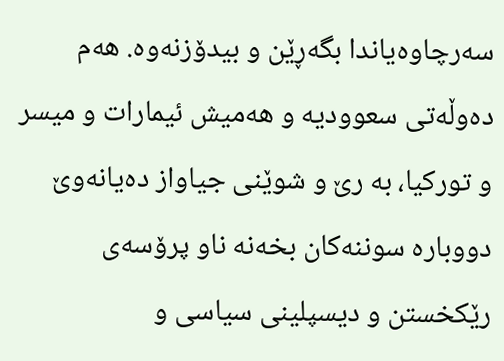سه‌رچاوه‌یاندا بگه‌ڕێن و بیدۆزنه‌وه‌. هه‌م ده‌وڵه‌تی سعوودیه‌ و هه‌میش ئیمارات و میسر و توركیا، به‌ رێ و شوێنی جیاواز ده‌یانه‌وێ دووباره‌ سوننه‌كان بخه‌نه‌ ناو پرۆسه‌ی رێكخستن و دیسپلینی سیاسی و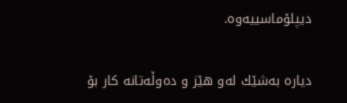دیپلۆماسییه‌وه‌.

دیاره‌ به‌شێك له‌و هێز و ده‌وڵه‌تانه‌ كار بۆ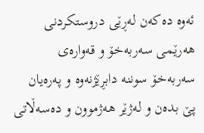ئه‌وه‌ ده‌كه‌ن له‌ڕێی دروستكردنی هه‌رێمی سه‌ربه‌خۆ و قه‌واره‌ی سه‌ربه‌خۆ سوننه‌ دابڕێژنه‌وه‌ و په‌ره‌یان پێ بده‌ن و له‌ژێر هه‌ژموون و ده‌سه‌ڵاتی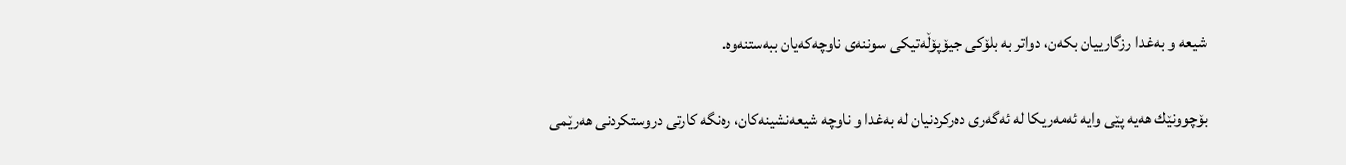شیعه‌ و به‌غدا رزگارییان بكه‌ن، دواتر به‌ بلۆكی جیۆپۆڵه‌تیكی سوننه‌ی ناوچه‌كه‌یان ببه‌ستنه‌وه‌.

بۆچوونێك هه‌یه‌ پێی وایه‌ ئه‌مه‌ریكا له‌ ئه‌گه‌ری ده‌ركردنیان له‌ به‌غدا و ناوچه‌ شیعه‌نشینه‌كان، ره‌نگه‌ كارتی دروستكردنی هه‌رێمی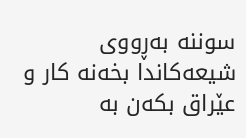سوننه‌ به‌ڕووی شیعه‌كاندا بخه‌نه‌ كار و عێراق بكه‌ن به‌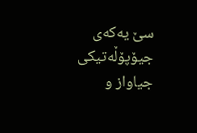سێ یه‌كه‌ی جیۆپۆڵه‌تیكی جیاواز و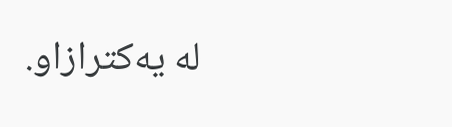له‌ یه‌كترازاو.